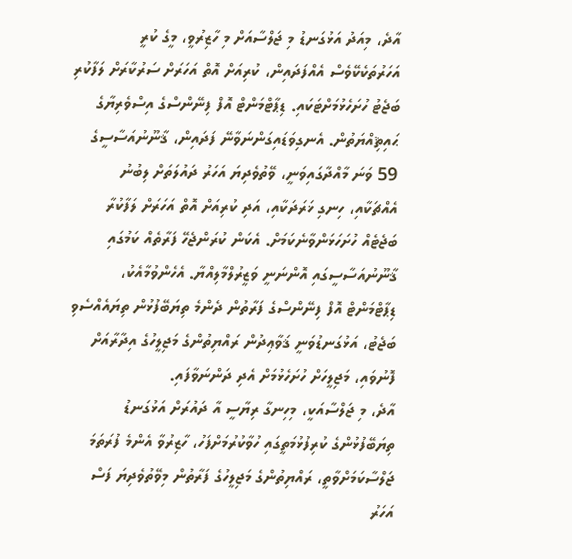އާދެ، މިއަދު އަޅުގަނޑު މި ޖަލްސާއަށް މި ހާޒިރުވީ، މީގެ ކުރީ އަހަރުތަކެކޭވެސް އެއްފަދައިން، ކުރިއަށް އޮތް އަހަރަށް ސަރުކާރަށް ލަފާކުރި ބަޖެޓު ހުށަހެޅުމަށްޓަކައި. ޑިޕާޓްމަންޓް އޮފް ފިނޭންސްގެ އިސްވެރިޔާގެ ޙައިޘިއްޔަތުން. އެނގިވަޑައިގަންނަވާނޭ ފަދައިން، ޤާނޫނުއަސާސީގެ 59 ވަނަ މާއްދާގައިވަނީ، ވޭތުވެދިޔަ އަހަރު ދައުލަތަށް ލިބުނު އެއްޗަކާއި، ހިނގި ޚަރަދަކާއި، އަދި ކުރިއަށް އޮތް އަހަރަށް ލަފާކުރާ ބަޖެޓެއް ހުށަހަޅަންވާނެކަމަށް. އެކަން ކުރަންޖެހޭ ފަރާތެއް ކަމުގައި ޤާނޫނުއަސާސީގައި އޮންނަނީ ވަޒީރުލްމާލިއްޔާ. އެހެންވުމާއެކު، ޑިޕާޓްމަންޓް އޮފް ފިނޭންސްގެ ފަރާތުން ދެންމެ ތިޔަބޭފުޅުން ތިޔައެއްސެވި ބަޖެޓު، އަޅުގަނޑުވަނީ ޤަވާޢިދުން ރައްޔިތުންގެ މަޖިލީހުގެ އިދާރާއަށް ފޮނުވައި، މަޖިލީހަށް ހުށަހެޅުމަށް އެދި ދަންނަވާފައި.
އާދެ، މި ޖަލްސާއަކީ، މިހިނގާ ރިޔާސީ އާ ދައުރަށް އަޅުގަނޑު ތިޔަބޭފުޅުންގެ ކުރިފުޅުމަތީގައި ހުވާކުރުމަށްފަހު، ހާޒިރުވާ އެންމެ ފުރަތަމަ ޖަލްސާކަމަށްވާތީ، ރައްޔިތުންގެ މަޖިލީހުގެ ފަރާތުން މިވޭތުވެދިޔަ ފަސް އަހަރު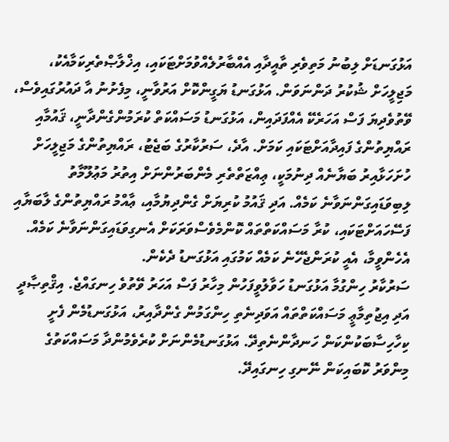އަޅުގަނޑަށް ލިބުނު މަތިވެރި ތާއީދާއި އެއްބާރުލެއްވުމަށްޓަކައި، އިޚްލާޞްތެރިކަމާއެކު، މަޖިލީހަށް ޝުކުރު ދަންނަވަން. އަޅުގަނޑު ޔަގީންކޮށް އަރުވާނީ، މިފެށުނު އާ ދައުރުގައިވެސް، ވޭތުވެދިޔަ ފަސް އަހަރެކޭ އެއްފަދައިން، އަޅުގަނޑު މަސައްކަތް ކުރަމުންގެންދާނީ، ޤައުމާއި ރައްޔިތުންގެ ފައިދާއަށްޓަކައި ކަމަށް. އާދެ، ސަރުކާރުގެ ބަޖެޓު، ރައްޔިތުންގެ މަޖިލީހަށް ހުށަހަޅާއިރު ބަޔާނެއް ދިނުމަކީ، ޢިއްޒަތްތެރި މެންބަރުންނަށް އިތުރު މަޢުލޫމާތު ލިބިވަޑައިގަންނަވާނެ ކަމެއް. އަދި ޤައުމު ކުރިޔަށް ގެންދިޔުމާއި، ޢާއްމު ރައްޔިތުންގެ ލާބަޔާއި ފަސޭހައަށްޓަކައި، ކުރާ މަސައްކަތްތައް ކޮންމެވެސްވަރަކަށް އެނގިވަޑައިގަންނަވާނެ ކަމެއް. އެހެންވީމާ، އެއީ ކުރަންޖެހޭނެ ކަމެއް ކަމުގައި އަޅުގަނޑު ދެކެން.
ސަރުކާރު ހިންގުމާ އަޅުގަނޑު ހަވާލުވީފަހުން މިހާރު ފަސް އަހަރު ވޭތުވެ ހިނގައްޖެ. އިޤްތިޞާދީ އަދި އިޖުތިމާޢީ މަސައްކަތްތައް އަވަދިނެތި ހިންގަމުން ގެންދާއިރު، އަޅުގަނޑުމެން ފެށީ ކިހާހިސާބަކުންކަން ހަނދާންނެތިދޭ. އަޅުގަނޑުމެންނަށް ކުރެވެމުންދާ މަސައްކަތުގެ މިންވަރު ކޮބައިކަން ނޭނގި ހިނގައިދޭ.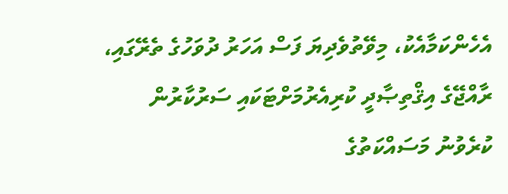އެހެންކަމާއެކު، މިވޭތުވެދިޔަ ފަސް އަހަރު ދުވަހުގެ ތެރޭގައި، ރާއްޖޭގެ އިޤްތިޞާދީ ކުރިއެރުމަށްޓަކައި ސަރުކާރުން ކުރެވުނު މަސައްކަތުގެ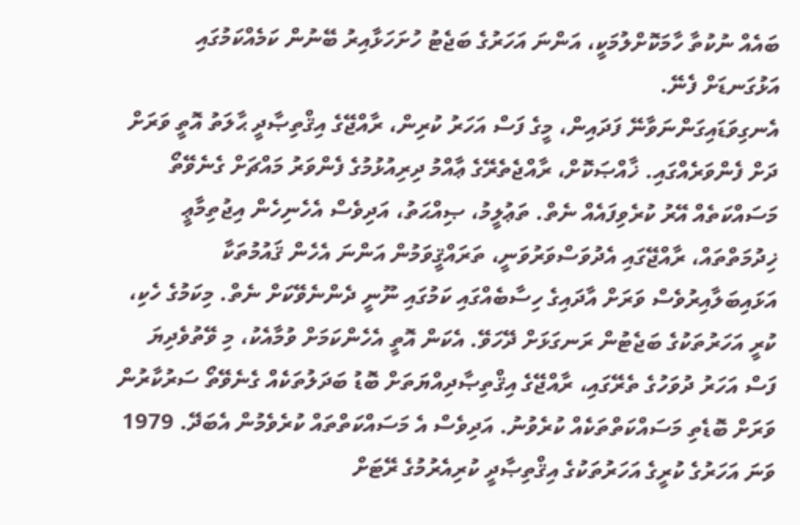ބައެއް ނުކުތާ ހާމަކޮށްލުމަކީ، އަންނަ އަހަރުގެ ބަޖެޓު ހުށަހަޅާއިރު ބޭނުން ކަމެއްކަމުގައި އަޅުގަނޑަށް ފެނޭ.
އެނގިވަޑައިގަންނަވާނޭ ފަދައިން، މީގެ ފަސް އަހަރު ކުރިން، ރާއްޖޭގެ އިޤްތިޞާދީ ޙާލަތު އޮތީ ވަރަށް ދަށް ފެންވަރެއްގައި. ޚާއްޞަކޮށް، ރާއްޖެތެރޭގެ ޢާއްމު ދިރިއުޅުމުގެ ފެންވަރު މައްޗަށް ގެނެވޭތޯ މަސައްކަތެއް އޭރު ކުރެވިފައެއް ނެތް. ތަޢުލީމު، ޞިއްޙަތު، އަދިވެސް އެހެނިހެން އިޖުތިމާޢީ ޚިދުމަތްތައް، ރާއްޖޭގައި އެދުވަސްވަރުވަނީ، ތަރައްޤީވަމުން އަންނަ އެހެން ޤައުމުތަކާ އަޅައިބަލާއިރުވެސް ވަރަށް އާދައިގެ ހިސާބެއްގައި ކަމުގައި ނޫނީ ދެންނެވޭކަށް ނެތް. މިކަމުގެ ހެކި، ކުރީ އަހަރުތަކުގެ ބަޖެޓުން ރަނގަޅަށް ދޭހަވޭ. އެކަން އޮތީ އެހެންކަމަށް ވުމާއެކު، މި ވޭތުވެދިޔަ ފަސް އަހަރު ދުވަހުގެ ތެރޭގައި، ރާއްޖޭގެ އިޤްތިޞާދިއްޔަތަށް ބޮޑު ބަދަލުތަކެއް ގެނެވޭތޯ ސަރުކާރުން ވަރަށް ބޮޑެތި މަސައްކަތްތަކެއް ކުރެވުނު. އަދިވެސް އެ މަސައްކަތްތައް ކުރެވެމުން އެބަދޭ. 1979 ވަނަ އަހަރުގެ ކުރީގެ އަހަރުތަކުގެ އިޤްތިޞާދީ ކުރިއެރުމުގެ ރޭޓަށް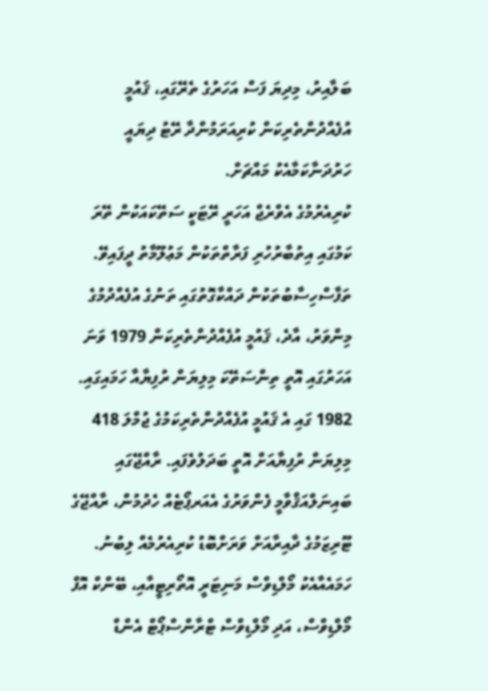ބަލާއިރު، މިދިޔަ ފަސް އަހަރުގެ ތެރޭގައި، ޤައުމީ އުފެއްދުންތެރިކަން ކުރިއަރަމުންދާ ރޭޓު ދިޔައީ ހަރުދަނާކަމާއެކު މައްޗަށް.
ކުރިއެރުމުގެ އެވްރެޖް އަހަރީ ރޭޓަކީ ސަތޭކައަކުން ތޭރަ ކަމުގައި އިތުބާރުހުރި ފަރާތްތަކުން މަޢުލޫމާތު ދީފައިވޭ. ތަފާސްހިސާބުތަކުން ދައްކާގޮތުގައި ތަނުގެ އުފެއްދުމުގެ މިންވަރު، އާދެ، ޤައުމީ އުފެއްދުންތެރިކަން 1979 ވަނަ އަހަރުގައި އޮތީ ތިންސަތޭކަ މިލިޔަން ރުފިޔާއާ ހަމައިގައި. 1982 ގައި އެ ޤައުމީ އުފެއްދުންތެރިކަމުގެ ޖުމްލަ 418 މިލިޔަން ރުފިޔާއަށް އޮތީ ބަދަލުވެފައި. ރާއްޖޭގައި ބައިނަލްއަޤްވާމީ ފެންވަރުގެ އެއަރޕޯޓެއް ހެދުމުން، ރާއްޖޭގެ ޓޫރިޒަމުގެ ދާއިރާއަށް ވަރަށްބޮޑު ކުރިއެރުމެއް ލިބުނު. ހަމައެއާއެކު މޯލްޑިވްސް މަނިޓަރީ އޮތޯރިޓީއާއި، ބޭންކް އޮފް މޯލްޑިވްސް، އަދި މޯލްޑިވްސް ޓްރާންސްޕޯޓް އެންޑް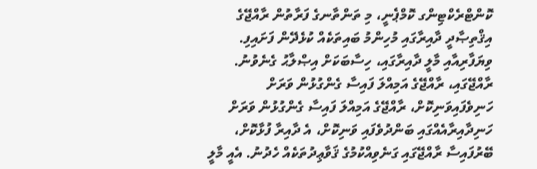ކޮންޓްރެކްޓިންގ ކޮމްޕެނީ، މި ތަންތާނގެ ފަރާތުން ރާއްޖޭގެ އިޤްތިޞާދީ ދާއިރާގައި މުހިންމު ބައިތަކެއް ކުޅެދޭން ފަށައިފި.
ވިޔަފާރިއާއި މާލީ ދާއިރާގައި، ހިސާބަކަށް އިޞްލާޙު ގެނެވުނު. ރާއްޖޭގައި، ރާއްޖޭގެ އަމިއްލަ ފައިސާ ގެންގުޅުން ވަރަށް ހަނިވެފައިވަނިކޮށް، ރާއްޖޭގެ އަމިއްލަ ފައިސާ ގެންގުޅުން ވަރަށް ހަނިދާއިރާއެއްގައި ބަންދުވެފައި ވަނިކޮށް، އެ ދާއިރާ ފުޅާކޮށް، ބޭރުފައިސާ ރާއްޖޭގައި ގަނެވިއްކުމުގެ ޤަވާޢިދުތަކެއް ހެދުނު. އެއީ މާލީ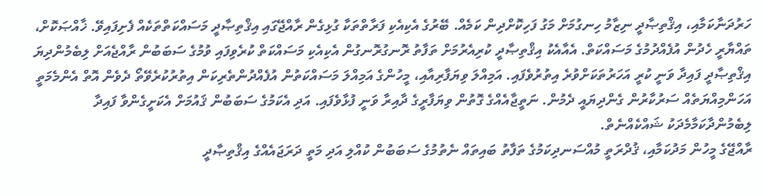ހަރުދަނާކަމާއި، އިޤްތިޞާދީ ނިޒާމު ހިނގުމަށް މަގު ފަހިކޮށްދިން ކަމެއް. ބޭރުގެ އެކިއެކި ފަރާތްތަކާ ގުޅިގެން ރާއްޖޭގައި އިޤްތިޞާދީ މަސައްކަތްތަކެއް ފެށިފައިވޭ. ޚާއްޞަކޮށް، ތައްޔާރީ ހެދުން އުފެއްދުމުގެ މަސައްކަތް. އެއާއެކު އިޤްތިޞާދީ ކުރިއެރުމަށް ތަފާތު ރޮނގުރޮނގުން އެކިއެކި މަސައްކަތް ކުރެވިފައި ވުމުގެ ސަބަބުން ރާއްޖެއަށް ލިބެމުންދިޔަ އިޤްތިޞާދީ ފައިދާ ވަނީ ކުރީ އަހަރުތަކަށްވުރެ އިތުރުވެފައި. އަމިއްލަ ވިޔަފާރިއާއި، މީހުންގެ އަމިއްލަ މަސައްކަތުން އުފެއްދުންތެރިކަން އިތުރުކުރެވޭތޯ ދެވެން އޮތް އެންމެމަތީ އަހަންމިއްޔަތެއް ސަރުކާރުން ގެންދިޔައީ ދެމުން. ނަތީޖާއެއްގެ ގޮތުން ވިޔަފާރީގެ ދާއިރާ ވަނީ ފުޅާވެފައި. އަދި އެކަމުގެ ސަބަބުން ޤައުމަށް އެކަށީގެންވާ ފައިދާ ލިބެމުންދާކަމާމެދަކު ޝައްކެއްނެތް.
ރާއްޖޭގެ މީހުން މަދުކަމާއި، ޤުދްރަތީ މުއްސަނދިކަމުގެ ތަފާތު ބައިތައް ނެތުމުގެ ސަބަބުން ކުއްލި އަދި މަތީ ދަރަޖައެއްގެ އިޤްތިޞާދީ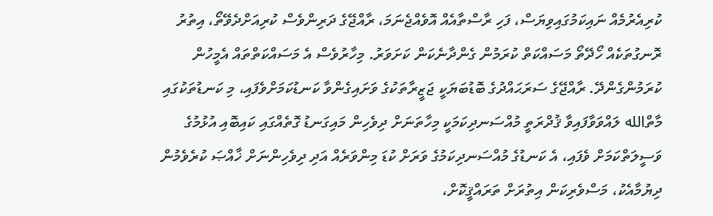ކުރިއެރުމެއް ނައިކަމުގައިވިޔަސް، ފަހި ރާސްތާއެއް އޮވެއްޖެނަމަ، ރާއްޖޭގެ ދަރިންވެސް ކުރިއަށްދެވޭތޯ، އިތުރު ރޮނގުތަކެއް ހޯދޭތޯ މަސައްކަތް ކުރަމުން ގެންދާނެކަން ކަށަވަރު. މިހާރުވެސް އެ މަސައްކަތްތައް އެމީހުން ކުރަމުންގެންދޭ. ރާއްޖޭގެ ސަރަޙައްދުގެ ބޮޑުބަޔަކީ ޖަޒީރާތަކުގެ ވަށައިގެންވާ ކަނޑުކަމަށްވެފައި، މި ކަނޑުތަކުގައި މާތްالله ލައްވަވާފައިވާ ޤުދްރަތީ މުއްސަނދިކަމަކީ މިހާތަނަށް ދިވެހިން މައިގަނޑު ގޮތެއްގައި ކައިބޮއި އުޅުމުގެ ވަސީލަތްކަމަށް ވެފައި، އެ ކަނޑުގެ މުއްސަނދިކަމުގެ ވަރަށް ކުޑަ މިންވަރެއް އަދި ދިވެހިންނަށް ޚާއްޞަ ކުރެވެމުން ދިޔުމާއެކު، މަސްވެރިކަން އިތުރަށް ތަރައްޤީކޮށް،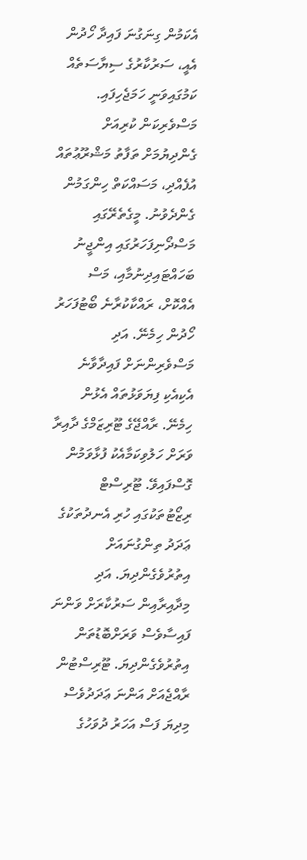އެކަމުން ގިނަގުނަ ފައިދާ ހޯދުން އެއީ، ސަރުކާރުގެ ސިޔާސަތެއް ކަމުގައިވަނީ ހަމަޖެހިފައި.
މަސްވެރިކަން ކުރިއަށް ގެންދިޔުމަށް ތަފާތު މަޝްރޫޢުތައް އުފެއްދި، މަސައްކަތް ހިންގަމުން ގެންދެވުނު. މީގެތެރޭގައި މަސްދޯނިފަހަރުގައި އިންޖީނު ބަހައްޓައިދިނުމާއި، މަސް އެއްކޮށް، ރައްކާކުރާނެ ބޯޓުފަހަރު ހޯދުން ހިމެނޭ. އަދި މަސްވެރިންނަށް ފައިދާވާނެ އެކިއެކި ފިޔަވަޅުތައް އެޅުން ހިމެނޭ. ރާއްޖޭގެ ޓޫރިޒަމްގެ ދާއިރާ ވަރަށް ހަލުވިކަމާއެކު ފުޅާވަމުން ގޮސްފައިވޭ. ޓޫރިސްޓް ރިޒޯޓުތަކުގައި ހުރި އެނދުތަކުގެ ޢަދަދު ތިންގުނައަށް އިތުރުވެގެންދިޔަ. އަދި މިދާއިރާއިން ސަރުކާރަށް ވަންނަ ފައިސާވެސް ވަރަށްބޮޑުތަން އިތުރުވެގެންދިޔަ. ޓޫރިސްޓުން ރާއްޖެއަށް އަންނަ ޢަދަދުވެސް މިދިޔަ ފަސް އަހަރު ދުވަހުގެ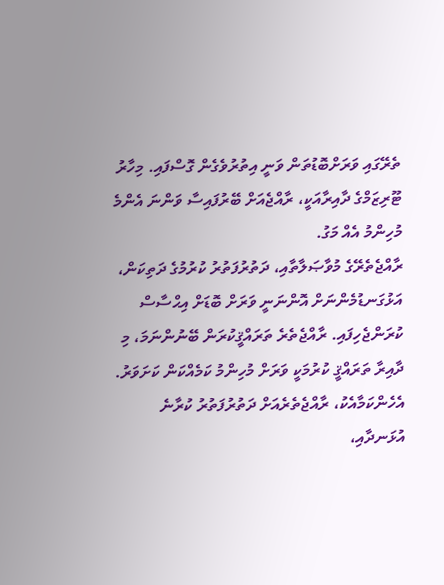ތެރޭގައި ވަރަށްބޮޑުތަން ވަނީ އިތުރުވެގެން ގޮސްފައި. މިހާރު ޓޫރިޒަމްގެ ދާއިރާއަކީ، ރާއްޖެއަށް ބޭރުފައިސާ ވަންނަ އެންމެ މުހިންމު އެއް މަގު.
ރާއްޖެތެރޭގެ މުވާޞަލާތާއި، ދަތުރުފަތުރު ކުރުމުގެ ދަތިކަން، އަޅުގަނޑުމެންނަށް އޮންނަނީ ވަރަށް ބޮޑަށް އިޙްސާސް ކުރަންޖެހިފައި. ރާއްޖެތެރެ ތަރައްޤީކުރަން ބޭނުންނަމަ، މި ދާއިރާ ތަރައްޤީ ކުރުމަކީ ވަރަށް މުހިންމު ކަމެއްކަން ކަށަވަރު. އެހެންކަމާއެކު، ރާއްޖެތެރެއަށް ދަތުރުފަތުރު ކުރާނެ އުޅަނދާއި،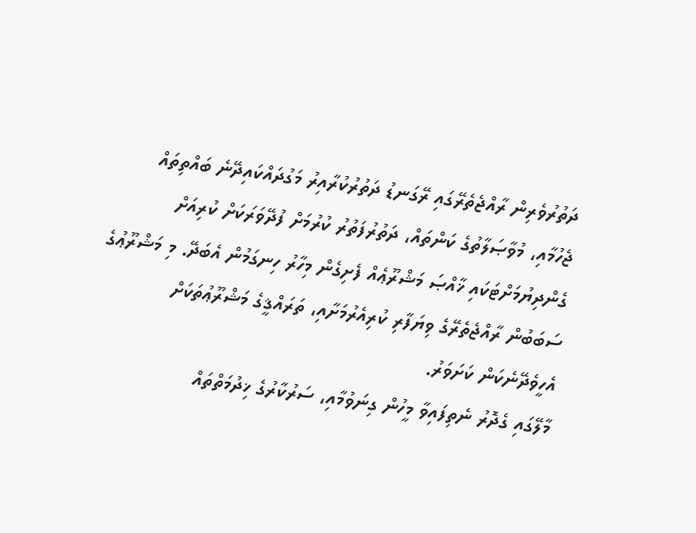ދަތުރުވެރިން ރާއްޖެތެރޭގައި ރޭގަނޑު ދަތުރުކުރާއިރު މަގުދައްކައިދޭނެ ބައްތިތައް ޖެހުމާއި، މުވާޞަލާތުގެ ކަންތައް، ދަތުރުފަތުރު ކުރުމަށް ފުދޭވަރަކަށް ކުރިއަށް ގެންދިޔުމަށްޓަކައި ޚާއްޞަ މަޝްރޫޢެއް ފެށިގެން މިހާރު ހިނގަމުން އެބަދޭ. މި މަޝްރޫޢުގެ ސަބަބުން ރާއްޖެތެރޭގެ ވިޔަފާރި ކުރިއެރުމަށާއި، ތަރައްޤީގެ މަޝްރޫޢުތަކަށް އެހީވެދޭނެކަން ކަށަވަރު.
މާލޭގައި ގެދޮރު ނެތިފައިވާ މީހުން ގިނަވުމާއި، ސަރުކާރުގެ ޚިދުމަތްތައް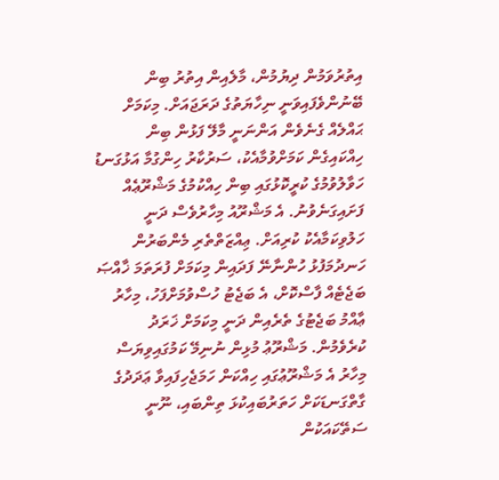އިތުރުވަމުން ދިޔުމުން، މާލެއިން އިތުރު ބިން ބޭނުންވެފައިވަނީ ނިހާޔަތުގެ ދަރަޖައަށް. މިކަމަށް ޙައްލެއް ގެނެވެން އަންނަނީ މާލޭ ފަޅުން ބިން ހިއްކައިގެން ކަމަށްވުމާއެކު، ސަރުކާރު ހިންގުމާ އަޅުގަނޑު ހަވާލުވުމުގެ ކުރީކޮޅުގައި ބިން ހިއްކުމުގެ މަޝްރޫޢެއް ފަށައިގަނެވުނު. އެ މަޝްރޫއު މިހާރުވެސް ދަނީ ހަލުވިކަމާއެކު ކުރިއަށް. ޢިއްޒަތްތެރި މެންބަރުން ހަނދުމަފުޅު ހުންނާނޭ ފަދައިން މިކަމަށް ފުރަތަމަ ޚާއްޞަ ބަޖެޓެއް ފާސްކޮށް، އެ ބަޖެޓު ހުސްވުމަށްފަހު، މިހާރު ޢާއްމު ބަޖެޓުގެ ތެރެއިން ދަނީ މިކަމަށް ޚަރަދު ކުރެވެމުން. މަޝްރޫޢު މުޅިން ނުނިމޭ ކަމުގައިވިޔަސް މިހާރު އެ މަޝްރޫޢުގައި ހިއްކަން ހަމަޖެހިފައިވާ ޢަދަދުގެ ގާތްގަނޑަކަށް ހަތަރުބައިކުޅަ ތިންބައި، ނޫނީ ސަތޭކައަކުން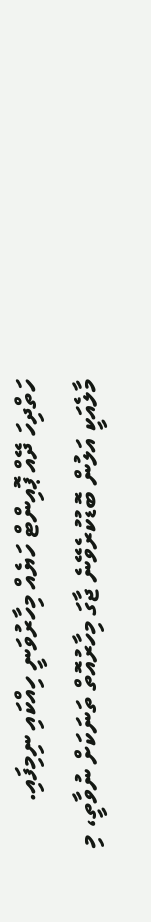ހަތްދިހަ ދޭއް ޕޮއިންޓް ހަޔެއް މިހާރުވަނީ ހިއްކައި ނިމިފައި. މާލެއަކީ އަލުން ބޮޑުކުރެވޭނެ ޖާގަ މިހާރުއޮތް ތަނަކަށް ނުވާތީ، މި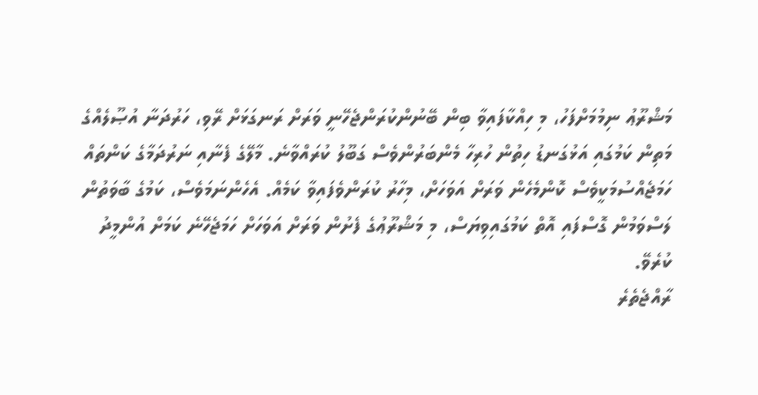މަޝްރޫޢު ނިމުމަށްފަހު، މި ހިއްކާފައިވާ ބިން ބޭނުންކުރަންޖެހޭނީ ވަރަށް ރަނގަޅަށް ރޭވި، ހަރުދަނާ އުޞޫލެއްގެ މަތިން ކަމުގައި އަޅުގަނޑު ހިތުން ހުރިހާ މެންބަރުންވެސް ގަބޫލު ކުރައްވާނެ. މާލޭގެ ފެނާއި ނަރުދަމާގެ ކަންތައް ހަމަޖެއްސުމަކީވެސް ކޮންމެހެން ވަރަށް އަވަހަށް، މިހާރު ކުރަންވެފައިވާ ކަމެއް. އެހެންނަމަވެސް، ކަމުގެ ބާވަތުން ލަސްވަމުން ގޮސްފައި އޮތް ކަމުގައިވިޔަސް، މި މަޝްރޫޢުގެ ފެށުން ވަރަށް އަވަހަށް ހަމަޖެހޭނެ ކަމަށް އުންމީދު ކުރެވޭ.
ރާއްޖެތެރެ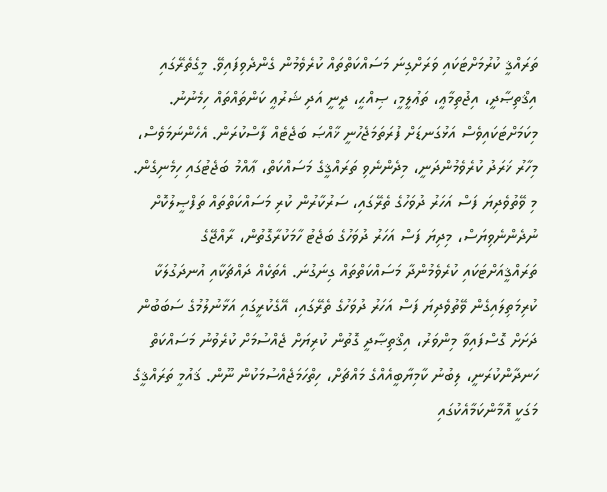ތަރައްޤީ ކުރުމަށްޓަކައި ވަރަށްގިނަ މަސައްކަތްތައް ކުރެވެމުން ގެންދެވިފައިވޭ. މީގެތެރޭގައި އިޤްތިޞާދީ، އިޖުތިމާޢީ، ތަޢުލީމީ، ޞިއްޙީ، ދީނީ އަދި ޝަރުޢީ ކަންތައްތައް ހިމެނުނު. މިކަމަށްޓަކައިވެސް އަޅުގަނޑަށް ފުރަތަމަޖެހުނީ ޚާއްޞަ ބަޖެޓެއް ފާސްކުރަން. އެހެންނަމަވެސް، މިހާރު ޚަރަދު ކުރެވެމުންދަނީ، މިދެންނެވި ތަރައްޤީގެ މަސައްކަތް، ޢާއްމު ބަޖެޓުގައި ހިމެނިގެން. މި ވޭތުވެދިޔަ ފަސް އަހަރު ދުވަހުގެ ތެރޭގައި، ސަރުކާރުން ކުރި މަސައްކަތްތައް ތަފްޞީލުކޮށް ނުދެންނެވިޔަސް، މިދިޔަ ފަސް އަހަރު ދުވަހުގެ ބަޖެޓު ހާމަކުރާގޮތުން، ރާއްޖޭގެ ތަރައްޤީއަށްޓަކައި ކުރެވެމުންދާ މަސައްކަތްތައް ގިނަގުނަ. އެތަކެއް ދައްޗަކާއި އުނދަގުލަކާ ކުރިމަތިލައިގެން ވޭތުވެދިޔަ ފަސް އަހަރު ދުވަހުގެ ތެރޭގައި، އޭގެކުރީގައި އަޅާނުލުމުގެ ސަބަބުން ދަށަށް ގޮސްފައިވާ މިންވަރު، އިޤްތިޞާދީ ގޮތުން ކުރިޔަށް ޖެއްސުމަށް ކުރެވުނު މަސައްކަތް ހަނދާންކުރަނީ، ލިބުނު ކާމިޔާބީއެއްގެ މައްޗަށް، ހިތްހަމަޖެއްސުމަކުން ނޫން. ޤައުމީ ތަރައްޤީގެ މަގަކީ އޮމާންކަމާއެކުގައި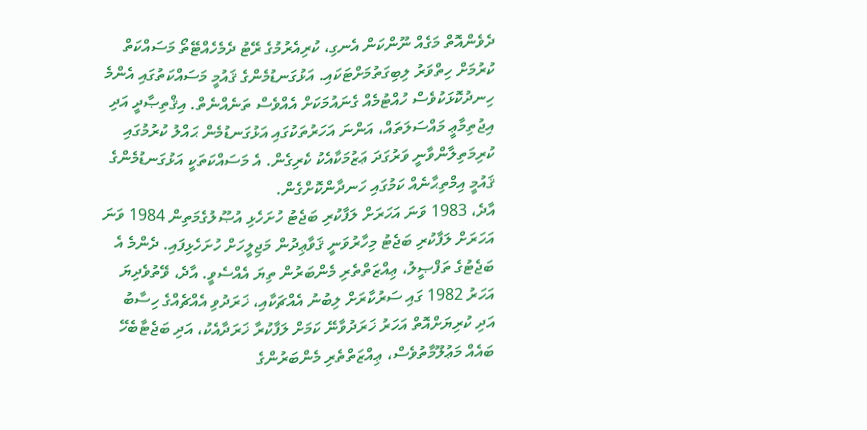ދެވެންއޮތް މަގެއް ނޫންކަން އެނގި، ކުރިއެރުމުގެ ރޭޓު ދެމެހެއްޓޭތޯ މަސައްކަތް ކުރުމަށް ހިތްވަރު ލިބިގަތުމަށްޓަކައި. އަޅުގަނޑުމެންގެ ޤައުމީ މަސައްކަތުގައި އެންމެ ހިނދުކޮޅަކުވެސް ހުއްޓުމެއް ގެނައުމަކަށް އެއްވެސް ތަނެއްނެތް. އިޤްތިޞާދީ އަދި އިޖުތިމާޢީ މައްސަލަތައް، އަންނަ އަހަރުތަކުގައި އަޅުގަނޑުމެން ޙައްލު ކުރުމުގައި ކުރިމަތިލާންވާނީ ވަރުގަދަ ޢަޒުމަކާއެކު ކެރިގެން. އެ މަސައްކަތަކީ އަޅުގަނޑުމެންގެ ޤައުމީ އިމްތިޙާނެއް ކަމުގައި ހަނދާންކޮށްގެން.
އާދެ، 1983 ވަނަ އަހަރަށް ލަފާކުރި ބަޖެޓު ހުށަހެޅި އުޞޫލުގެމަތިން 1984 ވަނަ އަހަރަށް ލަފާކުރި ބަޖެޓު މިހާރުވަނީ ޤަވާޢިދުން މަޖިލީހަށް ހުށަހެޅިފައި. ދެންމެ އެ ބަޖެޓުގެ ތަފްޞީލު، ޢިއްޒަތްތެރި މެންބަރުން ތިޔަ އެއްސެވީ. އާދެ، ވޭތުވެދިޔަ އަހަރު 1982 ގައި ސަރުކާރަށް ލިބުނު އެއްޗަކާއި، ޚަރަދުވި އެއްޗެއްގެ ހިސާބު އަދި ކުރިޔަށްއޮތް އަހަރު ޚަރަދުވާނޭ ކަމަށް ލަފާކުރާ ޚަރަދާއެކު، އަދި ބަޖެޓާބެހޭ ބައެއް މަޢުލޫމާތުވެސް، ޢިއްޒަތްތެރި މެންބަރުންގެ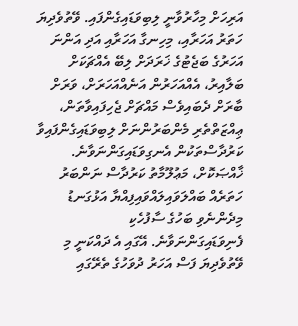އަރިހަށް މިހާރުވާނީ ލިބިވަޑައިގެންފައި. ވޭތުވެދިޔަ ހަތަރު އަހަރާއި، މިހިނގާ އަހަރާއި އަދި އަންނަ އަހަރުގެ ބަޖެޓުގެ ޚަރަދަށް ލިބޭ އެއްޗަކަށް ބަލާއިރު، އެއްއަހަރުން އަނެއްއަހަރަށް، ވަރަށް ބާރަށް ދެބައިވެސް މައްޗަށް ޖެހިފައިވާތަން، ޢިއްޒަތްތެރި މެންބަރުންނަށް ލިބިވަޑައިގެންފައިވާ ކަރުދާސްތަކުން އެނގިވަޑައިގަންނަވާނެ. ޚާއްޞަކޮށް، މަޢުލޫމާތު ކަރުދާސް ނަންބަރު ހަތަރެއް ބައްލަވައިލައްވައިފިއްޔާ އަޅުގަނޑު މިދެންނެވި ބަހުގެ ސާފުހެކި ފެނިވަޑައިގަންނަވާނެ. އޭގައި އެ ދައްކަނީ މި ވޭތުވެދިޔަ ފަސް އަހަރު ދުވަހުގެ ތެރޭގައި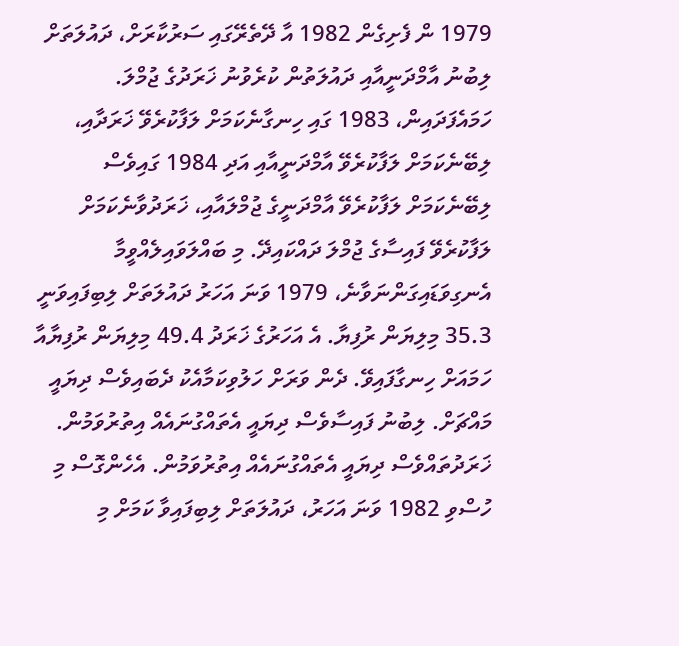1979 ން ފެށިގެން 1982 އާ ދޭތެރޭގައި ސަރުކާރަށް، ދައުލަތަށް ލިބުނު އާމްދަނީއާއި ދައުލަތުން ކުރެވުނު ޚަރަދުގެ ޖުމްލަ.
ހަމައެފަދައިން، 1983 ގައި ހިނގާނެކަމަށް ލަފާކުރެވޭ ޚަރަދާއި، ލިބޭނެކަމަށް ލަފާކުރެވޭ އާމްދަނީއާއި އަދި 1984 ގައިވެސް ލިބޭނެކަމަށް ލަފާކުރެވޭ އާމްދަނީގެ ޖުމްލައާއި، ޚަރަދުވާނެކަމަށް ލަފާކުރެވޭ ފައިސާގެ ޖުމްލަ ދައްކައިދޭ. މި ބައްލަވައިލެއްވީމާ އެނގިވަޑައިގަންނަވާނެ، 1979 ވަނަ އަހަރު ދައުލަތަށް ލިބިފައިވަނީ 35.3 މިލިޔަން ރުފިޔާ. އެ އަހަރުގެ ޚަރަދު 49.4 މިލިޔަން ރުފިޔާއާ ހަމައަށް ހިނގާފައިވޭ. ދެން ވަރަށް ހަލުވިކަމާއެކު ދެބައިވެސް ދިޔައީ މައްޗަށް. ލިބުނު ފައިސާވެސް ދިޔައީ އެތައްގުނައެއް އިތުރުވަމުން. ޚަރަދުތައްވެސް ދިޔައީ އެތައްގުނައެއް އިތުރުވަމުން. އެހެންގޮސް މި ހުސްވި 1982 ވަނަ އަހަރު، ދައުލަތަށް ލިބިފައިވާ ކަމަށް މި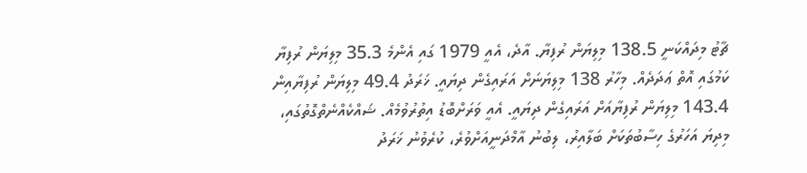ޗާޓު މިދައްކަނީ 138.5 މިލިޔަން ރުފިޔާ. އާދެ، އެއީ 1979 ގައި އެންމެ 35.3 މިލިޔަން ރުފިޔާ ކަމުގައި އޮތް ޢަދަދެއް. މިހާރު 138 މިލިޔަނަށް އަރައިގެން ދިޔައީ. ޚަރަދު 49.4 މިލިޔަން ރުފިޔާއިން 143.4 މިލިޔަން ރުފިޔާއަށް އަރައިގެން ދިޔައީ. އެއީ ވަރަށްބޮޑު އިތުރުވުމެއް. ޝައްކެއްނެތްގޮތުގައި، މިދިޔަ އަހަރުގެ ހިސާބުތަކަށް ބަލާއިރު، ލިބުނު އާމްދަނީއަށްވުރެ، ކުރެވުނު ޚަރަދު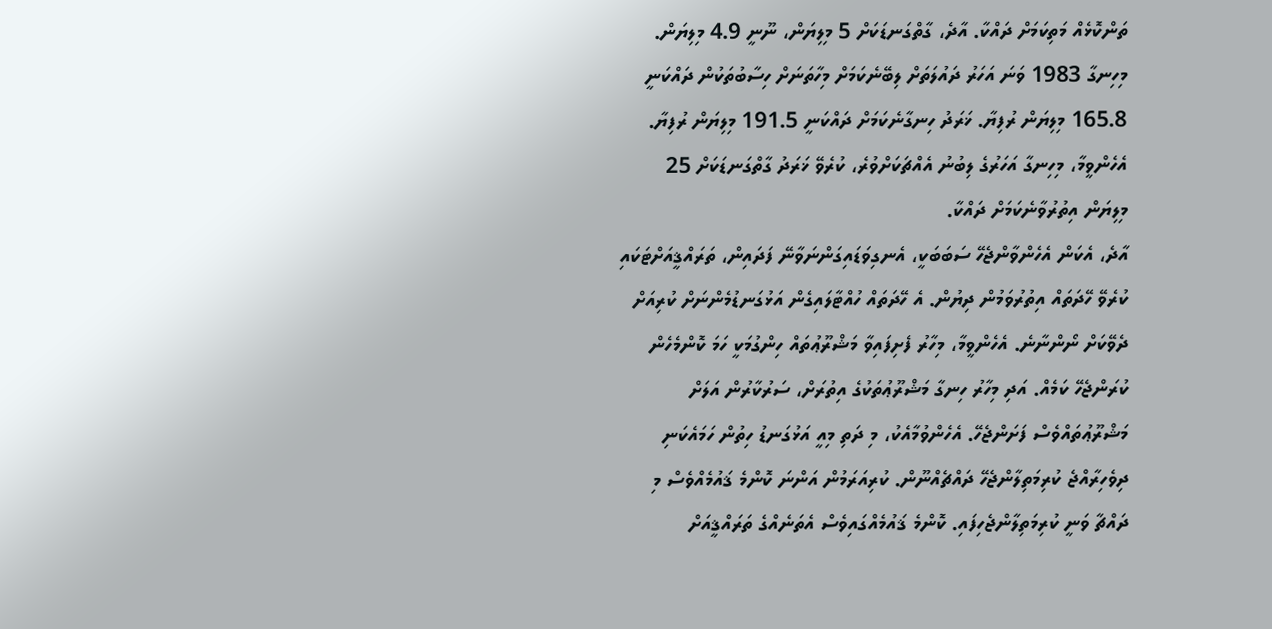ތަންކޮޅެއް މަތިކަމަށް ދައްކާ. އާދެ، ގާތްގަނޑަކަށް 5 މިލިޔަން، ނޫނީ 4.9 މިލިޔަން. މިހިނގާ 1983 ވަނަ އަހަރު ދައުލަތަށް ލިބޭނެކަމަށް މިހާތަނަށް ހިސާބުތަކުން ދައްކަނީ 165.8 މިލިޔަން ރުފިޔާ. ޚަރަދު ހިނގާނެކަމަށް ދައްކަނީ 191.5 މިލިޔަން ރުފިޔާ. އެހެންވީމާ، މިހިނގާ އަހަރުގެ ލިބުނު އެއްޗަކަށްވުރެ، ކުރެވޭ ޚަރަދު ގާތްގަނޑަކަށް 25 މިލިޔަން އިތުރުވާނެކަމަށް ދައްކާ.
އާދެ، އެކަން އެހެންވާންޖެހޭ ސަބަބަކީ، އެނގިވަޑައިގަންނަވާނޭ ފަދައިން، ތަރައްޤީއަށްޓަކައި ކުރެވޭ ހޭދަތައް އިތުރުވަމުން ދިޔުން. އެ ހޭދަތައް ހުއްޓާލައިގެން އަޅުގަނޑުމެންނަށް ކުރިއަށް ދެވޭކަށް ނޯންނާނެ. އެހެންވީމާ، މިހާރު ފެށިފައިވާ މަޝްރޫޢުތައް ހިންގުމަކީ ހަމަ ކޮންމެހެން ކުރަންޖެހޭ ކަމެއް. އަދި މިހާރު ހިނގާ މަޝްރޫޢުތަކުގެ އިތުރަށް، ސަރުކާރުން އަލަށް މަޝްރޫޢުތައްވެސް ފަށަންޖެހޭ. އެހެންވުމާއެކު، މި ދަތި މިއީ އަޅުގަނޑު ހިތުން ހަމައެކަނި ދިވެހިރާއްޖެ ކުރިމަތިލާންޖެހޭ ދައްޗެއްނޫން. ކުރިއަރަމުން އަންނަ ކޮންމެ ޤައުމެއްވެސް މި ދައްޗާ ވަނީ ކުރިމަތިލާންޖެހިފައި. ކޮންމެ ޤައުމެއްގައިވެސް އެތަނެއްގެ ތަރައްޤީއަށް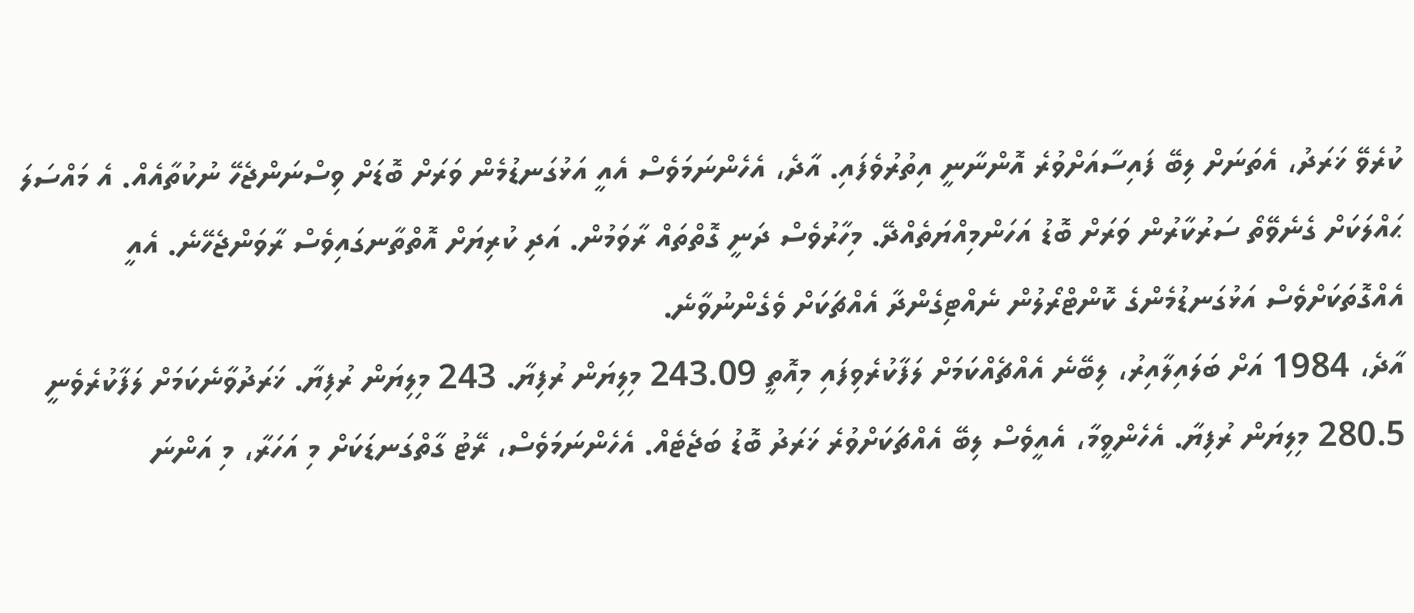ކުރެވޭ ޚަރަދު، އެތަނަށް ލިބޭ ފައިސާއަށްވުރެ އޮންނާނީ އިތުރުވެފައި. އާދެ، އެހެންނަމަވެސް އެއީ އަޅުގަނޑުމެން ވަރަށް ބޮޑަށް ވިސްނަންޖެހޭ ނުކުތާއެއް. އެ މައްސަލަ ޙައްލަކަށް ގެނެވޭތޯ ސަރުކާރުން ވަރަށް ބޮޑު އަހަންމިއްޔަތެއްދޭ. މިހާރުވެސް ދަނީ ގޮތްތައް ރާވަމުން. އަދި ކުރިޔަށް އޮތްތާނގައިވެސް ރާވަންޖެހޭނެ. އެއީ އެއްގޮތަކަށްވެސް އަޅުގަނޑުމެންގެ ކޮންޓްރޯލުން ނެއްޓިގެންދާ އެއްޗަކަށް ވެގެންނުވާނެ.
އާދެ، 1984 އަށް ބަލައިލާއިރު، ލިބޭނެ އެއްޗެއްކަމަށް ލަފާކުރެވިފައި މިއޮތީ 243.09 މިލިޔަން ރުފިޔާ. 243 މިލިޔަން ރުފިޔާ. ޚަރަދުވާނެކަމަށް ލަފާކުރެވެނީ 280.5 މިލިޔަން ރުފިޔާ. އެހެންވީމާ، އެއީވެސް ލިބޭ އެއްޗަކަށްވުރެ ޚަރަދު ބޮޑު ބަޖެޓެއް. އެހެންނަމަވެސް، ރޭޓު ގާތްގަނޑަކަށް މި އަހަރާ، މި އަންނަ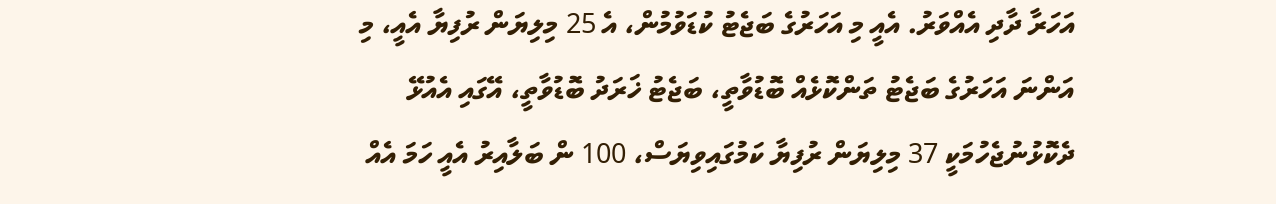އަހަރާ ދާދި އެއްވަރު. އެއީ މި އަހަރުގެ ބަޖެޓު ކުޑަވުމުން، އެ 25 މިލިޔަން ރުފިޔާ އެއީ، މި އަންނަ އަހަރުގެ ބަޖެޓު ތަންކޮޅެއް ބޮޑުވާތީ، ބަޖެޓު ޚަރަދު ބޮޑުވާތީ، އޭގައި އެއުޅޭ ދެކޮޅުނުޖެހުމަކީ 37 މިލިޔަން ރުފިޔާ ކަމުގައިވިޔަސް، 100 ން ބަލާއިރު އެއީ ހަމަ އެއް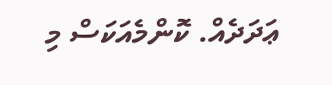ޢަދަދެއް. ކޮންމެއަކަސް މި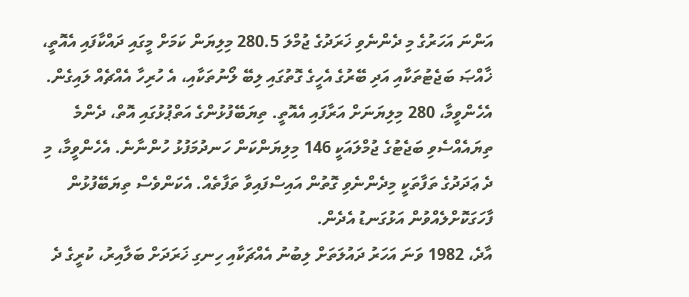އަންނަ އަހަރުގެ މި ދެންނެވި ޚަރަދުގެ ޖުމްލަ 280.5 މިލިޔަން ކަމަށް މީގައި ދައްކާފައި އެއޮތީ، ޚާއްޞަ ބަޖެޓުތަކާއި އަދި ބޭރުގެ އެހީގެ ގޮތުގައި ލިބޭ ލޯނުތަކާއި، އެ ހުރިހާ އެއްޗެއް ލައިގެން. އެހެންވީމާ، 280 މިލިޔަނަށް އަރާފައި އެއޮތީ. ތިޔަބޭފުޅުންގެ އަތްޕުޅުގައި އޮތް، ދެންމެ ތިޔައެއްސެވި ބަޖެޓުގެ ޖުމްލައަކީ 146 މިލިޔަންކަން ހަނދުމަފުޅު ހުންނާނެ. އެހެންވީމާ، މި ދެ ޢަދަދުގެ ތަފާތަކީ މިދެންނެވި ގޮތުން އައިސްފައިވާ ތަފާތެއް. އެކަންވެސް ތިޔަބޭފުޅުން ފާހަގަކޮށްލެއްވުން އަޅުގަނޑު އެދެން.
އާދެ، 1982 ވަނަ އަހަރު ދައުލަތަށް ލިބުނު އެއްޗަކާއި ހިނގި ޚަރަދަށް ބަލާއިރު، ކުރީގެ ދެ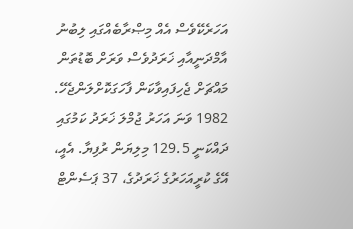އަހަރެކޭވެސް އެއް މިޞްރާބެއްގައި ލިބުނު އާމްދަނީއާއި ޚަރަދުވެސް ވަރަށް ބޮޑުތަން މައްޗަށް ޖެހިފައިވާކަން ފާހަގަކޮށްލަންޖެހޭ. 1982 ވަނަ އަހަރު ޖުމްލަ ޚަރަދު ކަމުގައި ދައްކަނީ 129.5 މިލިޔަން ރުފިޔާ. އެއީ، އޭގެ ކުރީއަހަރުގެ ޚަރަދުގެ، 37 ޕަސެންޓް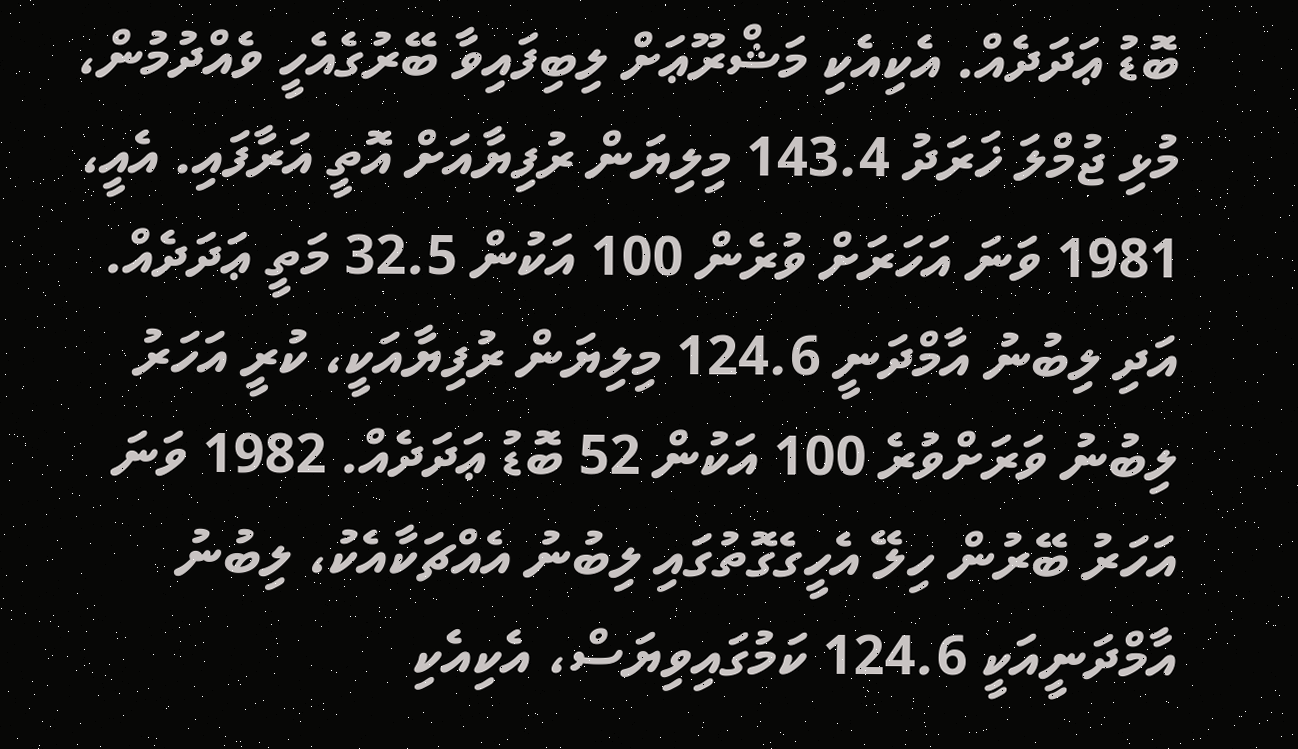ބޮޑު ޢަދަދެއް. އެކިއެކި މަޝްރޫޢަށް ލިބިފައިވާ ބޭރުގެއެހީ ވެއްދުމުން، މުޅި ޖުމްލަ ޚަރަދު 143.4 މިލިޔަން ރުފިޔާއަށް އޮތީ އަރާފައި. އެއީ، 1981 ވަނަ އަހަރަށް ވުރެން 100 އަކުން 32.5 މަތީ ޢަދަދެއް. އަދި ލިބުނު އާމްދަނީ 124.6 މިލިޔަން ރުފިޔާއަކީ، ކުރީ އަހަރު ލިބުނު ވަރަށްވުރެ 100 އަކުން 52 ބޮޑު ޢަދަދެއް. 1982 ވަނަ އަހަރު ބޭރުން ހިލޭ އެހީގެގޮތުގައި ލިބުނު އެއްޗަކާއެކު، ލިބުނު އާމްދަނީއަކީ 124.6 ކަމުގައިވިޔަސް، އެކިއެކި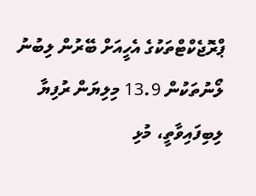ޕްރޮޖެކްޓްތަކުގެ އެހީއަށް ބޭރުން ލިބުނު ލޯނުތަކުން 13.9 މިލިޔަން ރުފިޔާ ލިބިފައިވާތީ، މުޅި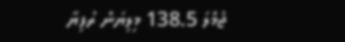ޖުމްލަ 138.5 މިލިޔަން ރުފިޔާ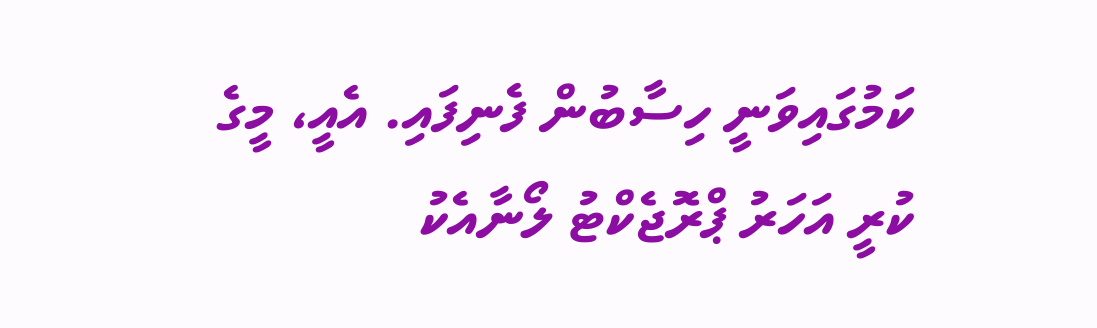ކަމުގައިވަނީ ހިސާބުން ފެނިފައި. އެއީ، މީގެ ކުރީ އަހަރު ޕްރޮޖެކްޓު ލޯނާއެކު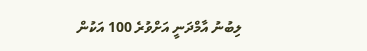ލިބުނު އާމްދަނީ އަށްވުރެ 100 އަކުން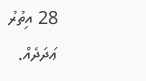28 އިތުރު ޢަދަދެއް.